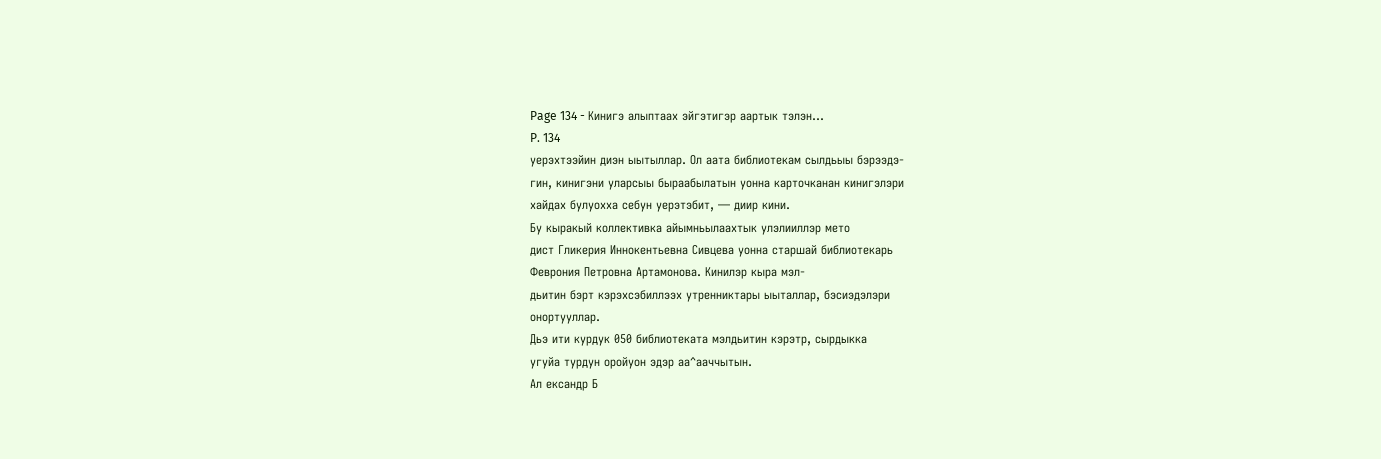Page 134 - Кинигэ алыптаах эйгэтигэр аартык тэлэн...
P. 134
уерэхтээйин диэн ыытыллар. Ол аата библиотекам сылдьыы бэрээдэ-
гин, кинигэни уларсыы быраабылатын уонна карточканан кинигэлэри
хайдах булуохха себун уерэтэбит, — диир кини.
Бу кыракый коллективка айымньылаахтык улэлииллэр мето
дист Гликерия Иннокентьевна Сивцева уонна старшай библиотекарь
Феврония Петровна Артамонова. Кинилэр кыра мэл-
дьитин бэрт кэрэхсэбиллээх утренниктары ыыталлар, бэсиэдэлэри
онортууллар.
Дьэ ити курдук 050 библиотеката мэлдьитин кэрэтр, сырдыкка
угуйа турдун оройуон эдэр аа^ааччытын.
Ал ександр Б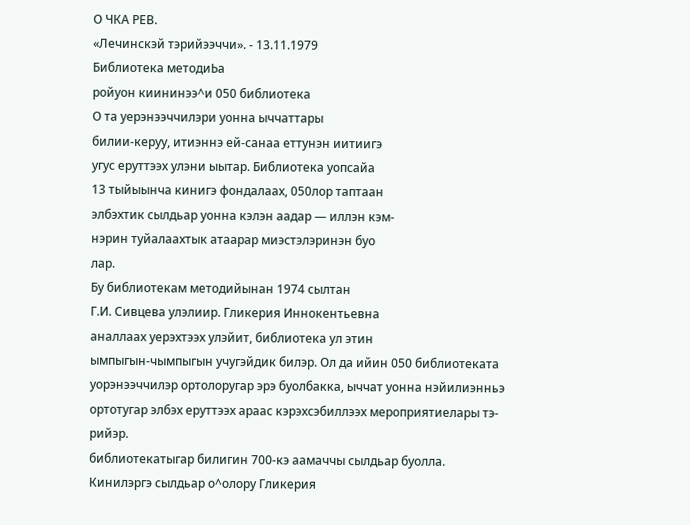О ЧКА РЕВ.
«Лечинскэй тэрийээччи». - 13.11.1979
Библиотека методиЬа
ройуон киининээ^и 050 библиотека
О та уерэнээччилэри уонна ыччаттары
билии-керуу, итиэннэ ей-санаа еттунэн иитиигэ
угус еруттээх улэни ыытар. Библиотека уопсайа
13 тыйыынча кинигэ фондалаах, 050лор таптаан
элбэхтик сылдьар уонна кэлэн аадар — иллэн кэм-
нэрин туйалаахтык атаарар миэстэлэринэн буо
лар.
Бу библиотекам методийынан 1974 сылтан
Г.И. Сивцева улэлиир. Гликерия Иннокентьевна
аналлаах уерэхтээх улэйит, библиотека ул этин
ымпыгын-чымпыгын учугэйдик билэр. Ол да ийин 050 библиотеката
уорэнээччилэр ортолоругар эрэ буолбакка, ыччат уонна нэйилиэнньэ
ортотугар элбэх еруттээх араас кэрэхсэбиллээх мероприятиелары тэ-
рийэр.
библиотекатыгар билигин 700-кэ аамаччы сылдьар буолла.
Кинилэргэ сылдьар о^олору Гликерия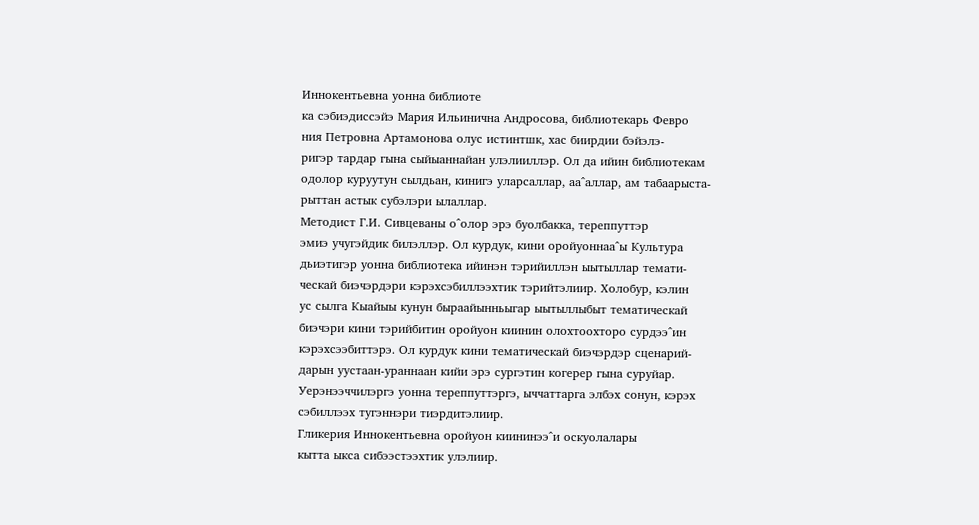Иннокентьевна уонна библиоте
ка сэбиэдиссэйэ Мария Ильинична Андросова, библиотекарь Февро
ния Петровна Артамонова олус истинтшк, хас биирдии бэйэлэ-
ригэр тардар гына сыйыаннайан улэлииллэр. Ол да ийин библиотекам
одолор куруутун сылдьан, кинигэ уларсаллар, аа^аллар, ам табаарыста-
рыттан астык субэлэри ылаллар.
Методист Г.И. Сивцеваны о^олор эрэ буолбакка, тереппуттэр
эмиэ учугэйдик билэллэр. Ол курдук, кини оройуоннаа^ы Культура
дьиэтигэр уонна библиотека ийинэн тэрийиллэн ыытыллар темати-
ческай биэчэрдэри кэрэхсэбиллээхтик тэрийтэлиир. Холобур, кэлин
ус сылга Кыайыы кунун быраайынньыгар ыытыллыбыт тематическай
биэчэри кини тэрийбитин оройуон киинин олохтоохторо сурдээ^ин
кэрэхсээбиттэрэ. Ол курдук кини тематическай биэчэрдэр сценарий-
дарын уустаан-ураннаан кийи эрэ сургэтин когерер гына суруйар.
Уерэнээччилэргэ уонна тереппуттэргэ, ыччаттарга элбэх сонун, кэрэх
сэбиллээх тугэннэри тиэрдитэлиир.
Гликерия Иннокентьевна оройуон киининээ^и оскуолалары
кытта ыкса сибээстээхтик улэлиир.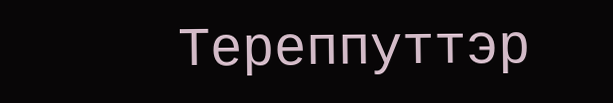Тереппуттэр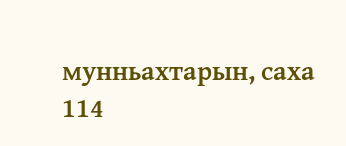мунньахтарын, саха
114